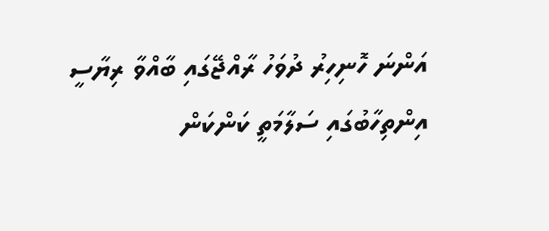އަންނަ ހޮނިހިރު ދުވަހު ރާއްޖޭގައި ބާއްވާ ރިޔާސީ އިންތިހާބުގައި ސަލާމަތީ ކަންކަން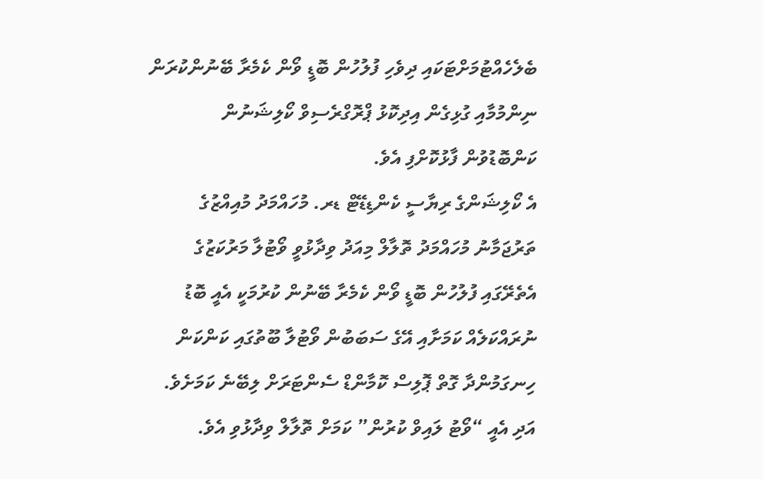ބެލެހެއްޓުމަށްޓަކައި ދިވެހި ފުލުހުން ބޮޑީ ވޯން ކެމެރާ ބޭނުންކުރަން ނިންމުމާއި ގުޅިގެން އިދިކޮޅު ޕްރޮގްރެސިވް ކޯލިޝަނުން ކަންބޮޑުވުން ފާޅުކޮށްފި އެވެ.
އެ ކޯލިޝަންގެ ރިޔާސީ ކެންޑިޑޭޓް ޑރ. މުހައްމަދު މުއިއްޒުގެ ތަރުޖަމާނު މުހައްމަދު ތޮލާލް މިއަދު ވިދާޅުވީ ވޯޓުލާ މަރުކަޒުގެ އެތެރޭގައި ފުލުހުން ބޮޑީ ވޯން ކެމެރާ ބޭނުން ކުރުމަކީ އެއީ ބޮޑު ނުރައްކަލެއް ކަމަށާއި އޭގެ ސަބަބުން ވޯޓުލާ ބޫތުގައި ކަންކަން ހިނގަމުންދާ ގޮތް ޕޮލިސް ކޮމާންޑް ސެންޓަރަށް ލިބޭނެ ކަމަށެވެ. އަދި އެއީ “ވޯޓު ލައިވް ކުރުން” ކަމަށް ތޮލާލް ވިދާޅުވި އެވެ.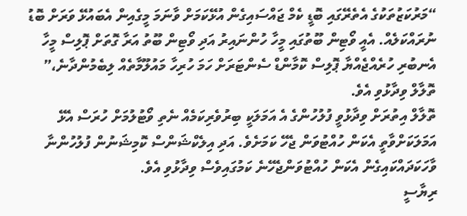“މަރުކަޒުތަކުގެ އެތެރޭގައި ބޮޑީ ކެމް ޖައްސައިގެން އުޅޭކަމަށް ވާނަމަ މީގެއިން އެބައުޅޭ ވަރަށް ބޮޑު ނުރައްކަލެއް. އެއީ ވޯޓިން ބޫތުގައި މީހާ ހުންނައިރު އަދި ވޯޓިން ބޫތު އަރާ ގޮތަށް ޕޮލިސް މީހާ އެނބުރި ހުރެއްޖެއްޔާ ޕޮލިސް ކޮމާންޑް ސެންޓަރަށް ހަމަ ހުރިހާ މައުލޫމާތެއް ލިބެމުންދާނެ،”
ތޮލާލް ވިދާޅުވި އެވެ.
ތޮލާލް އިތުރަށް ވިދާޅުވީ ފުލުހުންގެ އެ އަމަލަކީ ބިރުވެރިކަމެއް ނެތި ވޯޓުލުމަށް ހުރަސް އެޅޭ އަމަލަކަށްވާތީ އެކަން ހުއްޓުވަން ޖެހޭ ކަމަށެވެ. އަދި އިލެކްޝަންސް ކޮމިޝަނުން ފުލުހުންނާ ވާހަކަދައްކައިގެން އެކަން ހުއްޓުވަންޖެހޭނެ ކަމުގައިވެސް ވިދާޅުވި އެވެ.
ރިޔާސީ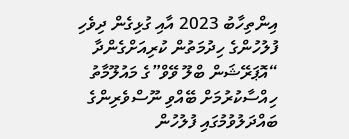އިންތިހާބު 2023 އާއި ގުޅިގެން ދިވެހި ފުލުހުންގެ ހިދުމަތުން ކުރިއަށްގެންދާ “އޮޕަރޭޝަން ބްލޫ ވޭވް”ގެ މައުލޫމާތު ހިއްސާކުރުމަށް ބޭއްވި ނޫސްވެރިންގެ ބައްދަލުވުމުގައި ފުލުހުން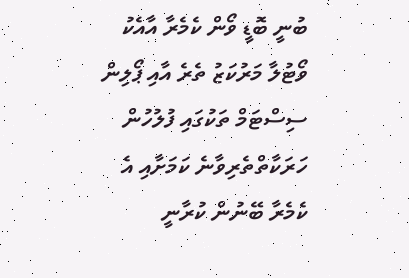ބުނީ ބޮޑީ ވޯން ކެމެރާ އާއެކު ވޯޓުލާ މަރުކަޒު ތެރެ އާއި ޕޯލިން ސިސްޓަމް ތަކުގައި ފުލުހުން ހަރަކާތްތެރިވާނެ ކަމަށާއި އެ ކެމެރާ ބޭނުން ކުރާނީ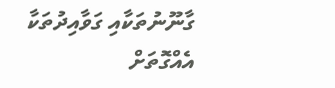ގާނޫނުތަކާއި ގަވާއިދުތަކާ އެއްގޮތަށް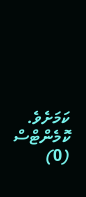ކަމަށެވެ.
ކޮމެންޓްސް (0)